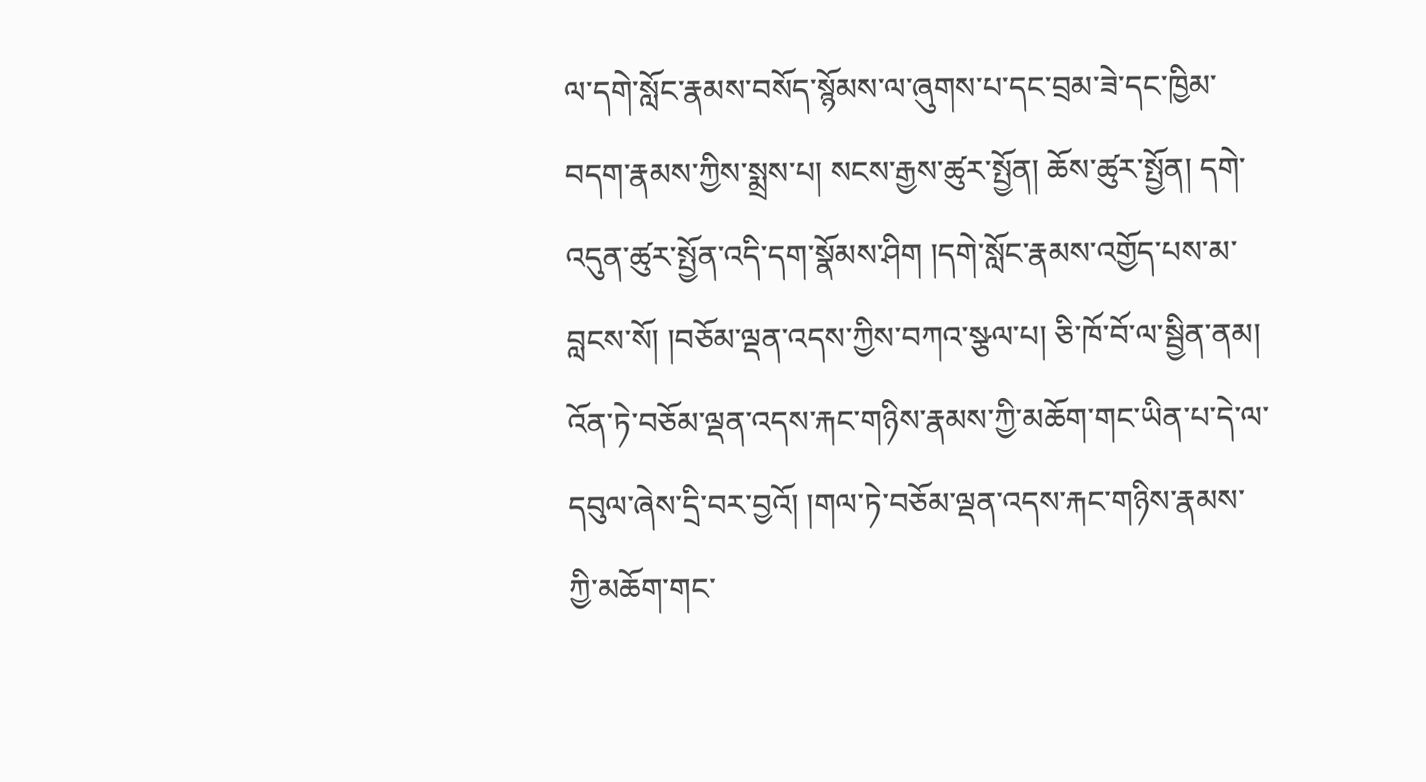ལ་དགེ་སློང་རྣམས་བསོད་སྙོམས་ལ་ཞུགས་པ་དང་བྲམ་ཟེ་དང་ཁྱིམ་བདག་རྣམས་ཀྱིས་སྨྲས་པ། སངས་རྒྱས་ཚུར་སྤྱོན། ཆོས་ཚུར་སྤྱོན། དགེ་འདུན་ཚུར་སྤྱོན་འདི་དག་སྣོམས་ཤིག །དགེ་སློང་རྣམས་འགྱོད་པས་མ་བླངས་སོ། །བཅོམ་ལྡན་འདས་ཀྱིས་བཀའ་སྩལ་པ། ཅི་ཁོ་བོ་ལ་སྦྱིན་ནམ། འོན་ཏེ་བཅོམ་ལྡན་འདས་རྐང་གཉིས་རྣམས་ཀྱི་མཆོག་གང་ཡིན་པ་དེ་ལ་དབུལ་ཞེས་དྲི་བར་བྱའོ། །གལ་ཏེ་བཅོམ་ལྡན་འདས་རྐང་གཉིས་རྣམས་ཀྱི་མཆོག་གང་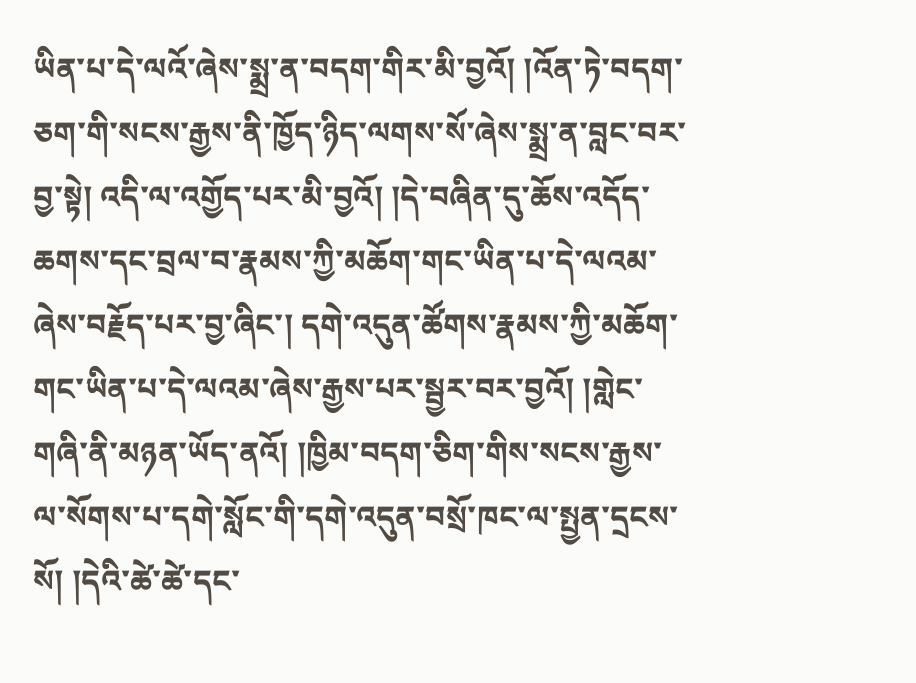ཡིན་པ་དེ་ལའོ་ཞེས་སྨྲ་ན་བདག་གིར་མི་བྱའོ། །འོན་ཏེ་བདག་ཅག་གི་སངས་རྒྱས་ནི་ཁྱོད་ཉིད་ལགས་སོ་ཞེས་སྨྲ་ན་བླང་བར་བྱ་སྟེ། འདི་ལ་འགྱོད་པར་མི་བྱའོ། །དེ་བཞིན་དུ་ཆོས་འདོད་ཆགས་དང་བྲལ་བ་རྣམས་ཀྱི་མཆོག་གང་ཡིན་པ་དེ་ལའམ་ཞེས་བརྗོད་པར་བྱ་ཞིང་། དགེ་འདུན་ཚོགས་རྣམས་ཀྱི་མཆོག་གང་ཡིན་པ་དེ་ལའམ་ཞེས་རྒྱས་པར་སྦྱར་བར་བྱའོ། །གླེང་གཞི་ནི་མཉན་ཡོད་ནའོ། །ཁྱིམ་བདག་ཅིག་གིས་སངས་རྒྱས་ལ་སོགས་པ་དགེ་སློང་གི་དགེ་འདུན་བསྲོ་ཁང་ལ་སྤྱན་དྲངས་སོ། །དེའི་ཚེ་ཚེ་དང་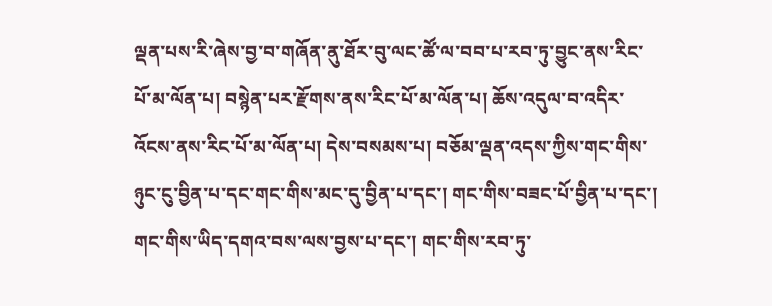ལྡན་པས་རི་ཞེས་བྱ་བ་གཞོན་ནུ་ཐོར་བུ་ལང་ཚོ་ལ་བབ་པ་རབ་ཏུ་བྱུང་ནས་རིང་པོ་མ་ལོན་པ། བསྙེན་པར་རྫོགས་ནས་རིང་པོ་མ་ལོན་པ། ཆོས་འདུལ་བ་འདིར་འོངས་ནས་རིང་པོ་མ་ལོན་པ། དེས་བསམས་པ། བཅོམ་ལྡན་འདས་ཀྱིས་གང་གིས་ཉུང་ངུ་བྱིན་པ་དང་གང་གིས་མང་དུ་བྱིན་པ་དང་། གང་གིས་བཟང་པོ་བྱིན་པ་དང་། གང་གིས་ཡིད་དགའ་བས་ལས་བྱས་པ་དང་། གང་གིས་རབ་ཏུ་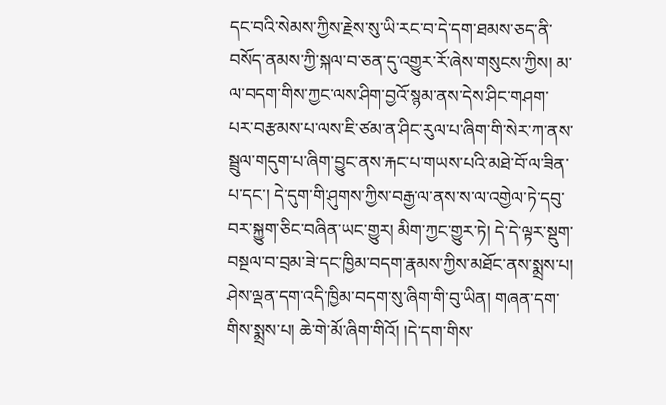དང་བའི་སེམས་ཀྱིས་རྗེས་སུ་ཡི་རང་བ་དེ་དག་ཐམས་ཅད་ནི་བསོད་ནམས་ཀྱི་སྐལ་བ་ཅན་དུ་འགྱུར་རོ་ཞེས་གསུངས་ཀྱིས། མ་ལ་བདག་གིས་ཀྱང་ལས་ཤིག་བྱའོ་སྙམ་ནས་དེས་ཤིང་གཤག་པར་བརྩམས་པ་ལས་ཇི་ཙམ་ན་ཤིང་རུལ་པ་ཞིག་གི་སེར་ཀ་ནས་སྦྲུལ་གདུག་པ་ཞིག་བྱུང་ནས་རྐང་པ་གཡས་པའི་མཐེ་བོ་ལ་ཟིན་པ་དང་། དེ་དུག་གི་ཤུགས་ཀྱིས་བརྒྱ་ལ་ནས་ས་ལ་འགྱེལ་ཏེ་དབུ་བར་སྐྱུག་ཅིང་བཞིན་ཡང་གྱུར། མིག་ཀྱང་གྱུར་ཏེ། དེ་དེ་ལྟར་སྡུག་བསྔལ་བ་བྲམ་ཟེ་དང་ཁྱིམ་བདག་རྣམས་ཀྱིས་མཐོང་ནས་སྨྲས་པ། ཤེས་ལྡན་དག་འདི་ཁྱིམ་བདག་སུ་ཞིག་གི་བུ་ཡིན། གཞན་དག་གིས་སྨྲས་པ། ཆེ་གེ་མོ་ཞིག་གིའོ། །དེ་དག་གིས་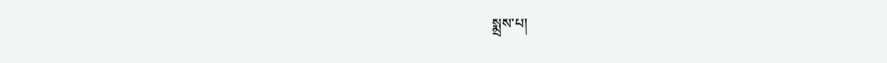སྨྲས་པ།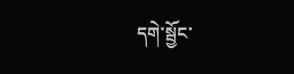དགེ་སྦྱོང་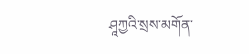ཤཱཀྱའི་སྲས་མགོན་